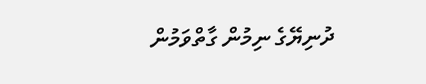ދުނިޔޭގެ ނިމުން ގާތްވަމުން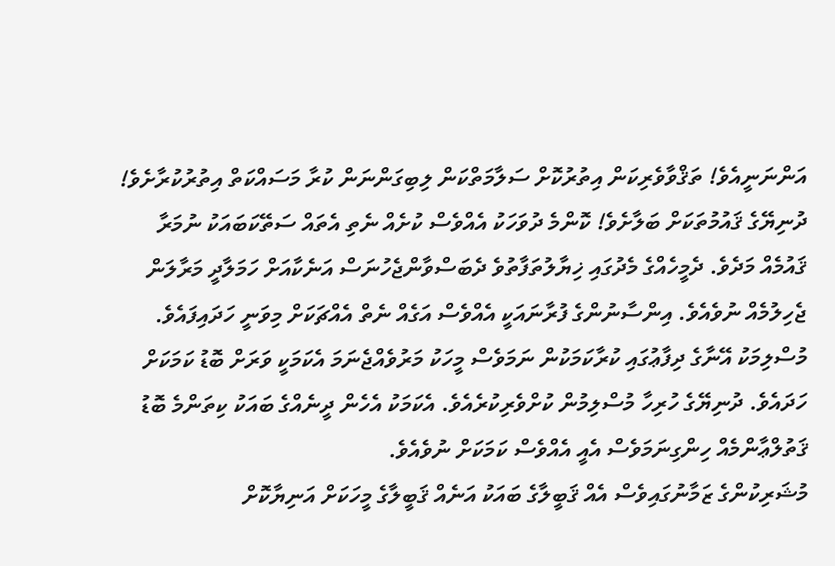އަންނަނީއެވެ! ތަޤްވާވެރިކަން އިތުރުކޮށް ސަލާމަތްކަން ލިބިގަންނަން ކުރާ މަސައްކަތް އިތުރުކުރާށެވެ!
ދުނިޔޭގެ ޤައުމުތަކަށް ބަލާށެވެ! ކޮންމެ ދުވަހަކު އެއްވެސް ކުށެއް ނެތި އެތައް ސަތޭކަބައަކު ނުމަރާ ޤައުމެއް މަދެވެ. ދެމީހެއްގެ މެދުގައި ޚިޔާލުތަފާތުވެ ދެބަސްވާންޖެހުނަސް އަނެކާއަށް ހަމަލާދީ މަރާލަން ޖެހިލުމެއް ނުވެއެވެ. އިންސާނުންގެ ފުރާނައަކީ އެއްވެސް އަގެއް ނެތް އެއްޗަކަށް މިވަނީ ހަދައިފައެވެ.
މުސްލިމަކު އޭނާގެ ދިފާޢުގައި ކުރާކަމަކުން ނަމަވެސް މީހަކު މަރުވެއްޖެނަމަ އެކަމަކީ ވަރަށް ބޮޑު ކަމަކަށް ހަދައެވެ. ދުނިޔޭގެ ހުރިހާ މުސްލިމުން ކުށްވެރިކުރެއެވެ. އެކަމަކު އެހެން ދީނެއްގެ ބައަކު ކިތަންމެ ބޮޑު ޤަތުލްޢާންމެއް ހިންގިނަމަވެސް އެއީ އެއްވެސް ކަމަކަށް ނުވެއެވެ.
މުޝަރިކުންގެ ޒަމާނުގައިވެސް އެއް ޤަބީލާގެ ބައަކު އަނެއް ޤަބީލާގެ މީހަކަށް އަނިޔާކޮށް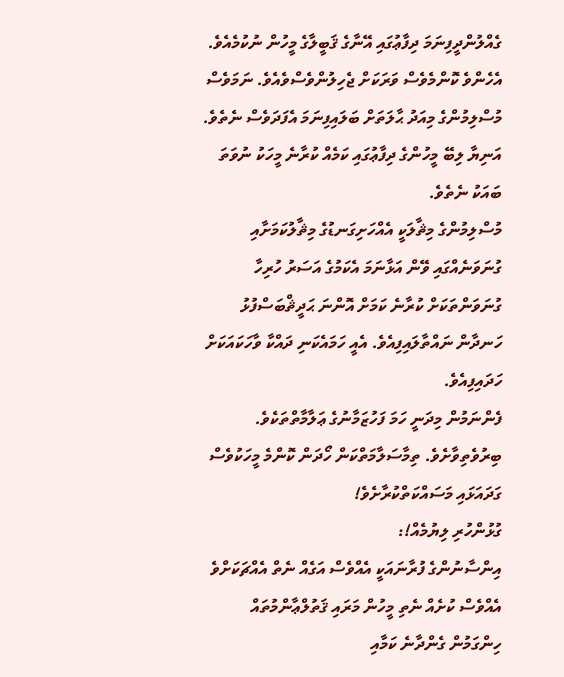ގެއްލުންދީފިނަމަ ދިފާޢުގައި އޭނާގެ ޤަބީލާގެ މީހުން ނުކުމެއެވެ. އެހެންވެ ކޮންމެވެސް ވަރަކަށް ޖެހިލުންވެސްވެއެވެ. ނަމަވެސް މުސްލިމުންގެ މިއަދު ޙާލަތަށް ބަލައިފިނަމަ އެފަދަވެސް ނެތެވެ. އަނިޔާ ލިބޭ މީހުންގެ ދިފާޢުގައި ކަމެއް ކުރާނެ މީހަކު ނުވަތަ ބައަކު ނެތެވެ.
މުސްލިމުންގެ މިޘާލަކީ އެއްހަށިގަނޑުގެ މިޘާލުކަމަށާއި ގުނަވަނެއްގައި ވޭން އަޅާނަމަ އެކަމުގެ އަސަރު ހުރިހާ ގުނަވަންތަކަށް ކުރާނެ ކަމަށް އޮންނަ ޙަދީޘްބަސްފުޅު ހަނދާން ނައްތާލައިފިއެވެ. އެއީ ހަމައެކަނި ދައްކާ ވާހަކައަކަށް ހަދައިފިއެވެ.
ފެންނަމުން މިދަނީ ހަމަ ފަހުޒަމާނުގެ ޢަލާމާތްތަކެވެ. ބިރުވެތިވާށެވެ. ތިމާސަލާމަތްކަން ހޯދަން ކޮންމެ މީހަކުވެސް ގަދައަޅައި މަސައްކަތްކުރާށެވެ!
ގުޅުންހުރި ލިޔުމެއް!:
އިންސާނުންގެ ފުރާނައަކީ އެއްވެސް އަގެއް ނެތް އެއްޗަކަށްވެ އެއްވެސް ކުށެއް ނެތި މީހުން މަރައި ޤަތުލްޢާންމުތައް ހިންގަމުން ގެންދާނެ ކަމާއި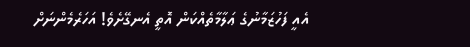އެއީ ފަހުޒަމާނުގެ ޢަލާމާތެއްކަން އޮތީ އެނގޭށެވެ! އަހަރެމެންނަށް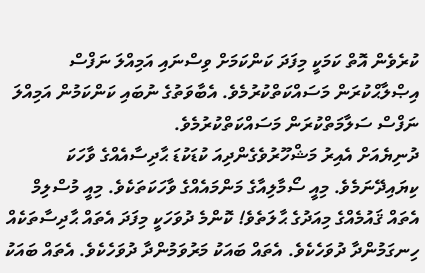ކުރެވެން އޮތް ކަމަކީ މިފަދަ ކަންކަމަށް ވިސްނައި އަމިއްލަ ނަފްސް އިޞްލާޙްކުރަން މަސައްކަތްކުރުމެވެ. އެބާވަތުގެ ނުބައި ކަންކަމުން އަމިއްލަ ނަފްސް ސަލާމަތްކުރަން މަސައްކަތްކުރުމެވެ.
ދުނިޔެއަށް އެއިރު މަޝްހޫރުވެގެންދިއަ ކުޑަކުޑަ ޙާދިސާއެއްގެ ވާހަކަ ކިޔައިދޭނަމެވެ. މިއީ ސޯމާލިއާގެ މަންމައެއްގެ ވާހަކަތަކެވެ. މިއީ މުސްލިމް އެތައް ޤައުމެއްގެ މިއަދުގެ ޙާލަތެވެ! ކޮންމެ ދުވަހަކީ މިފަދަ އެތައް ޙާދިސާތަކެއް ހިނގަމުންދާ ދުވަހެކެވެ. އެތައް ބައަކު މަރުވަމުންދާ ދުވަހެކެވެ. އެތައް ބައަކު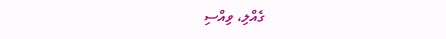ގެއްލި، ވިއްސި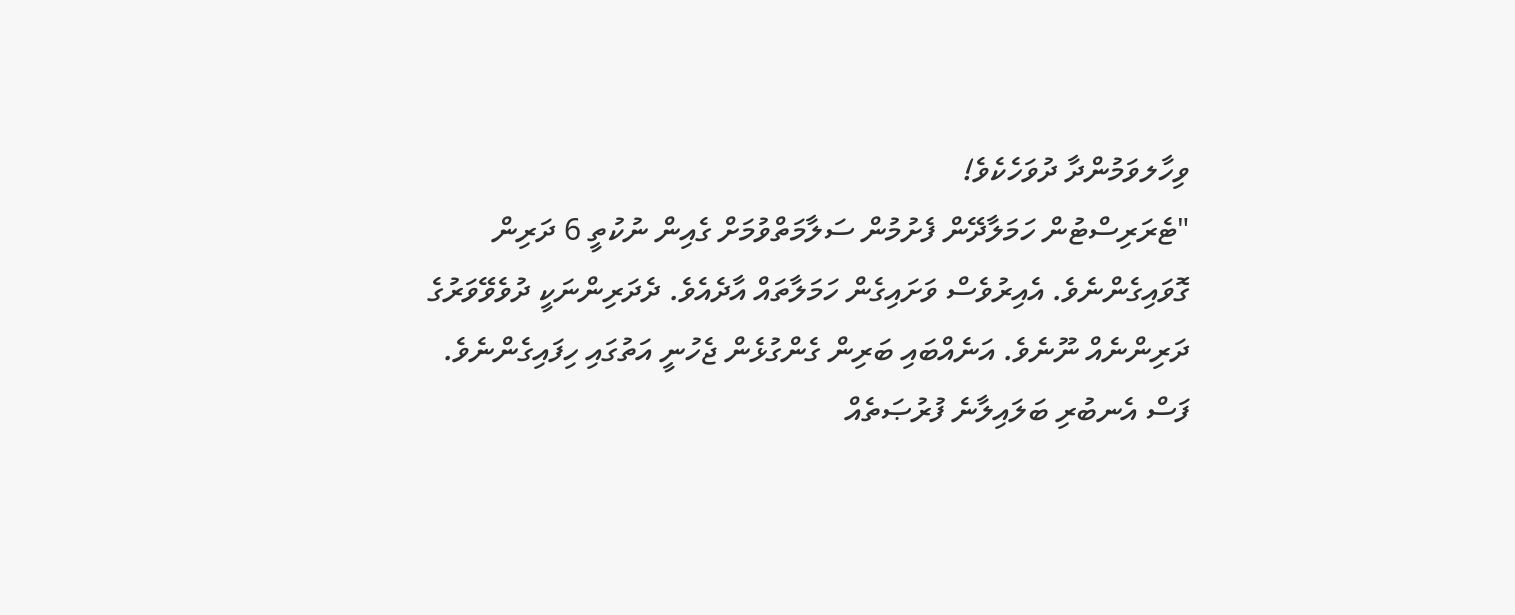ވިހާލވަމުންދާ ދުވަހެކެވެ!
"ޓެރަރިސްޓުން ހަމަލާދޭން ފެށުމުން ސަލާމަތްވުމަށް ގެއިން ނުކުތީ 6 ދަރިން ގޮވައިގެންނެވެ. އެއިރުވެސް ވަށައިގެން ހަމަލާތައް އާދެއެވެ. ދެދަރިންނަކީ ދުވެވޭވަރުގެ ދަރިންނެއް ނޫނެވެ. އަނެއްބައި ބަރިން ގެންގުޅެން ޖެހުނީ އަތުގައި ހިފައިގެންނެވެ.
ފަސް އެނބުރި ބަލައިލާނެ ފުރުޞަތެއް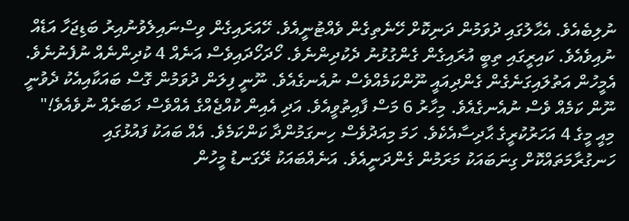ނުލިބެއެވެ. އެޙާލުގައި ދުވަމުން ދަނިކޮށް ހޭނެތިގެން ވެއްޓުނީއެވެ. ހޭއަރައިގެން ވިސްނައިލެވުނުއިރު ބަޑިޖަހާ އަޑެއް ނުއިވެއެވެ. ކައިރީގައި ތިބީ އުރައިގެން ގެންގުޅުނު ދެކުދިންނެވެ. ހޯދަހޯދައިވެސް އަނެއް 4 ކުދިންނެއް ނުފެނުނެވެ. އެމީހުން އަތުލައިގަނެގެން ގެންދިއައީ ނޫންކަމެއްވެސް ނުއެނގެއެވެ. ނޫނީ ފިލަން ދުވަމުން ގޮސް ބައަކާއިއެކު ދެވުނީ ނޫން ކަމެއް ވެސް ނުއެނގެއެވެ. މިހާރު 6 މަސް ފާއިތުވީއެވެ. އަދި އެއިން ކުއްޖެއްގެ އެއްވެސް ޚަބަރެއް ނުވެއެވެ!"
މިއީ މީގެ 4 އަހަރުކުރީގެ ޙާދިސާއެކެވެ. ހަމަ މިއަދުވެސް ހިނގަމުންދާ ކަންކަމެވެ. އެއް ބައަކު ފައުޅުގައި ހަނގުރާމަތައްކޮށް ގިނަބައަކު މަރަމުން ގެންދަނީއެވެ. އަނެއްބައަކު ރޭގަނޑު މީހުން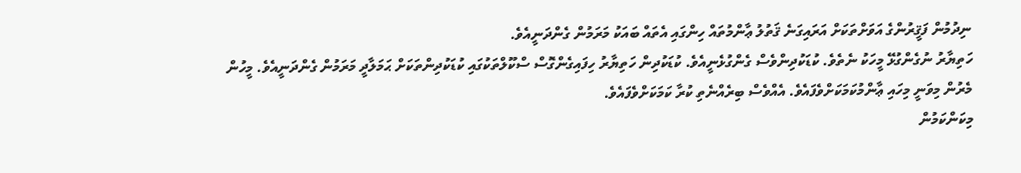ނިދުމުން ފަޤީރުންގެ އަވަށްތަކަށް އަރައިގަނެ ޤަތުލު ޢާންމުތައް ހިންގައި އެތައް ބައަކު މަރަމުން ގެންދަނީއެވެ.
ހަތިޔާރު ނުގެންގުޅޭ މީހަކު ނެތެވެ. ކުޑަކުދިންވެސް ގެންގުޅެނީއެވެ. ކުޑަކުދިން ހަތިޔާރު ހިފައިގެންގޮސް ސްކޫލްތަކުގައި ކުޑަކުދިންތަކަށް ޙަމަލާދީ މަރަމުން ގެންދަނީއެވެ. މީހުން މެރުން މިވަނީ މިހައި ޢާންމުކަމަކަށްވެފައެވެ. އެއްވެސް ބިރެއްނެތި ކުރާ ކަމަކަށްވެފައެވެ.
މިކަންކަމުން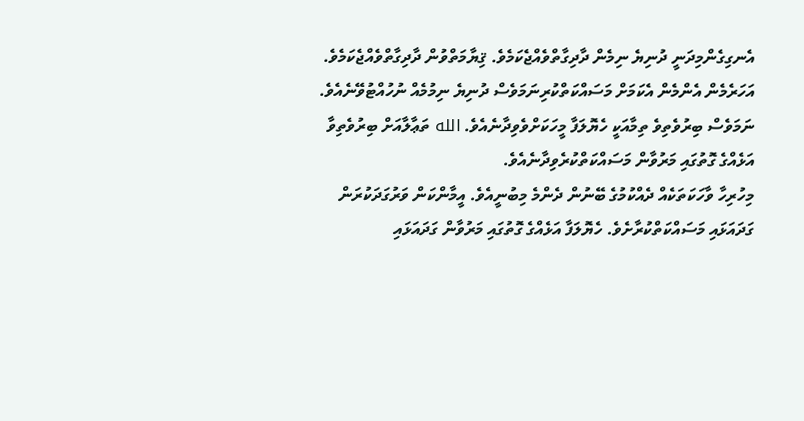އެނގިގެންމިދަނީ ދުނިޔެ ނިމެން ދާދިގާތްވެއްޖެކަމެވެ. ޤިޔާމަތްވުން ދާދިގާތްވެއްޖެކަމެވެ. އަހަރެމެން އެންމެން އެކަމަށް މަސައްކަތްކުރިނަމަވެސް ދުނިޔެ ނިމުމެއް ނުހުއްޓުވޭނެއެވެ. ނަމަވެސް ބިރުވެތިވެ ތިމާއަކީ ހެޔޮލަފާ މީހަކަށްވެވިދާނެއެވެ. الله ތަޢާލާއަށް ބިރުވެތިވާ އަޅެއްގެ ގޮތުގައި މަރުވާން މަސައްކަތްކުރެވިދާނެއެވެ.
މިހުރިހާ ވާހަކަތަކެއް ދެއްކުމުގެ ބޭނުން ދެންމެ މިބުނީއެވެ. އީމާންކަން ވަރުގަދަކުރަން ގަދައަޅައި މަސައްކަތްކުރާށެވެ. ހެޔޮލަފާ އަޅެއްގެ ގޮތުގައި މަރުވާން ގަދައަޅައި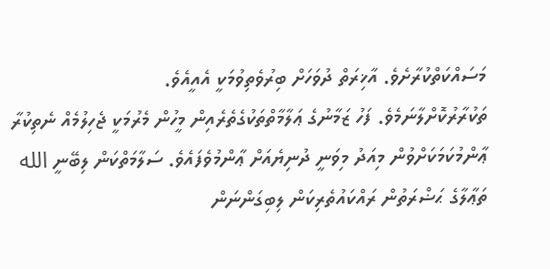މަސައްކަތްކުރާށެވެ. އާޚިރަތް ދުވަހަށް ބިރުވެތިވުމަކީ އެއީއެވެ.
ތަކުރާރުކޮށްލާނަމެވެ. ފަހު ޒަމާނުގެ ޢަލާމާތްތަކުގެތެރެއިން މީހުން މެރުމަކީ ޖެހިލުމެއް ނެތިކުރާ ޢާންމުކަމަކަށްވުން މިއަދު މިވަނީ ދުނިޔެއަށް ޢާންމުވެފައެވެ. ސަލާމަތްކަން ލިބޭނީ الله ތަޢާލާގެ ޙަޟްރަތުން ރައްކައުތެރިކަން ލިބިގަންނަން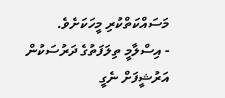މަސައްކަތްކުރި މީހަކަށެވެ.
- އިސްލާމީ ތިލަފަތުގެ ދަރުސަކުން
އަރުޝީފަށް ނެގީ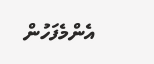އެންމެފަހުން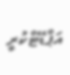އަޕްޑޭޓްކުރީ